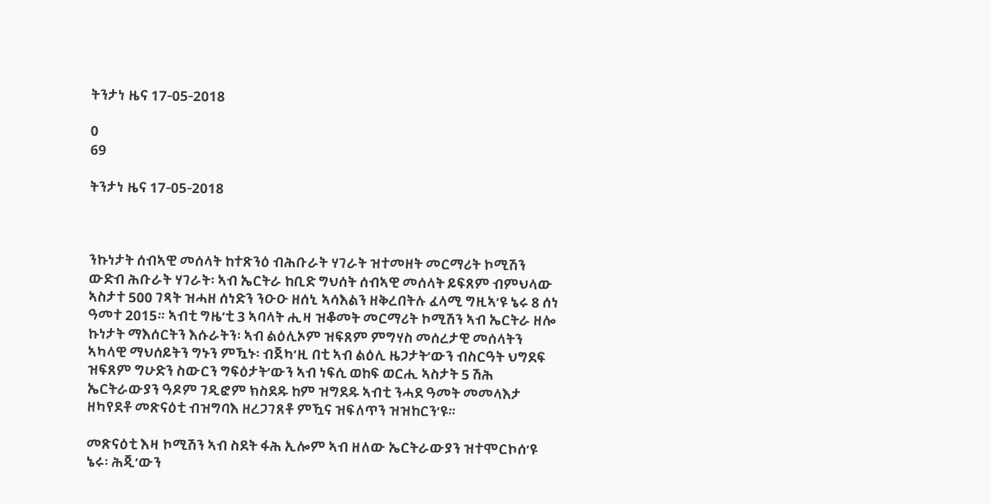ትንታነ ዜና 17-05-2018

0
69

ትንታነ ዜና 17-05-2018



ንኩነታት ሰብኣዊ መሰላት ከተጽንዕ ብሕቡራት ሃገራት ዝተመዘት መርማሪት ኮሚሽን ውድብ ሕቡራት ሃገራት፡ ኣብ ኤርትራ ከቢድ ግህሰት ሰብኣዊ መሰላት ይፍጸም ብምህላው ኣስታተ 500 ገጻት ዝሓዘ ሰነድን ንዑዑ ዘሰኒ ኣሳእልን ዘቅረበትሉ ፈላሚ ግዚኣ’ዩ ኔሩ 8 ሰነ ዓመተ 2015። ኣብቲ ግዜ’ቲ 3 ኣባላት ሒዛ ዝቆመት መርማሪት ኮሚሽን ኣብ ኤርትራ ዘሎ ኩነታት ማእሰርትን እሱራትን፡ ኣብ ልዕሊኦም ዝፍጸም ምግሃስ መሰረታዊ መሰላትን ኣካላዊ ማህሰይትን ግኑን ምዃኑ፡ ብጀካ’ዚ በቲ ኣብ ልዕሊ ዜጋታት’ውን ብስርዓት ህግደፍ ዝፍጸም ግሁድን ስውርን ግፍዕታት’ውን ኣብ ነፍሲ ወከፍ ወርሒ ኣስታት 5 ሽሕ ኤርትራውያን ዓዶም ገዲፎም ክስደዱ ከም ዝግደዱ ኣብቲ ንሓደ ዓመት መመላእታ ዘካየደቶ መጽናዕቲ ብዝግባእ ዘረጋገጸቶ ምዃና ዝፍለጥን ዝዝከርን’ዩ።

መጽናዕቲ እዛ ኮሚሽን ኣብ ስደት ፋሕ ኢሎም ኣብ ዘለው ኤርትራውያን ዝተሞርኮሰ’ዩ ኔሩ፡ ሕጂ’ውን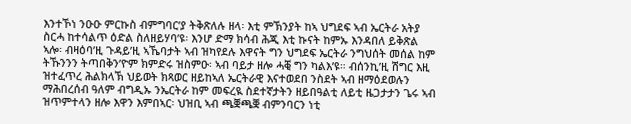እንተኾነ ንዑዑ ምርኩስ ብምግባር’ያ ትቅጽለሉ ዘላ፡ እቲ ምኽንያት ከኣ ህግደፍ ኣብ ኤርትራ አትያ ስርሓ ከተሳልጥ ዕድል ስለዘይሃባ’ዩ፡ እንሆ ድማ ክሳብ ሕጂ እቲ ኩናት ከምኡ እንዳበለ ይቅጽል ኣሎ፡ ብዛዕባ’ዚ ጉዳይ’ዚ ኣኼባታት ኣብ ዝካየደሉ እዋናት ግን ህግደፍ ኤርትራ ንግህሰት መሰል ከም ትኹንንን ትጣበቅን’ዮም ክምድሩ ዝስምዑ፡ ኣብ ባይታ ዘሎ ሓቒ ግን ካልእ’ዩ። ብሰንኪ’ዚ ሽግር እዚ ዝተፈጥረ ሕልክላኽ ህይወት ክጻወር ዘይከኣለ ኤርትራዊ እናተወደበ ንስደት ኣብ ዘማዕደወሉን ማሕበረሰብ ዓለም ብግዲኡ ንኤርትራ ከም መፍረዪ ስደተኛታትን ዘይበዓልቲ ለይቲ ዜጋታታን ጌሩ ኣብ ዝጥምተላን ዘሎ እዋን እምበኣር፡ ህዝቢ ኣብ ጫቛጫቛ ብምንባርን ነቲ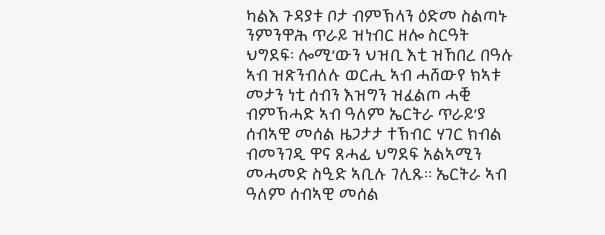ካልእ ጉዳያቱ ቦታ ብምኽላን ዕድመ ስልጣኑ ንምንዋሕ ጥራይ ዝነብር ዘሎ ስርዓት ህግደፍ፡ ሎሚ’ውን ህዝቢ እቲ ዝኸበረ በዓሉ ኣብ ዝጽንብለሉ ወርሒ ኣብ ሓሸውየ ክኣቱ መታን ነቲ ሰብን እዝግን ዝፈልጦ ሓቒ ብምኽሓድ ኣብ ዓለም ኤርትራ ጥራይ’ያ ሰብኣዊ መሰል ዜጋታታ ተኽብር ሃገር ክብል ብመንገዲ ዋና ጸሓፊ ህግደፍ አልኣሚን መሓመድ ስዒድ ኣቢሉ ገሊጹ። ኤርትራ ኣብ ዓለም ሰብኣዊ መሰል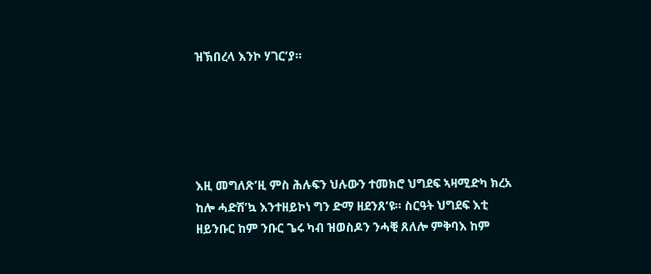ዝኽበረላ እንኮ ሃገር’ያ።





እዚ መግለጽ’ዚ ምስ ሕሉፍን ህሉውን ተመክሮ ህግደፍ ኣዛሚድካ ክረአ ከሎ ሓድሽ’ኳ እንተዘይኮነ ግን ድማ ዘደንጸ’ዩ። ስርዓት ህግደፍ እቲ ዘይንቡር ከም ንቡር ጌሩ ካብ ዝወስዶን ንሓቒ ጸለሎ ምቅባእ ከም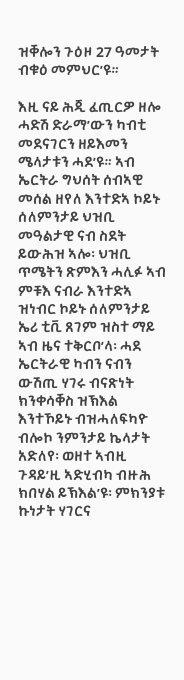ዝቐሎን ጉዕዞ 27 ዓመታት ብቁዕ መምህር’ዩ።

እዚ ናይ ሕጂ ፈጢርዎ ዘሎ ሓድሽ ድራማ’ውን ካብቲ መደናገርን ዘይእመን ሜላታቱን ሓደ’ዩ። ኣብ ኤርትራ ግህሰት ሰብኣዊ መሰል ዘየለ እንተድኣ ኮይኑ ሰለምንታይ ህዝቢ መዓልታዊ ናብ ስደት ይውሕዝ ኣሎ፡ ህዝቢ ጥሜትን ጽምእን ሓሊፉ ኣብ ምቹእ ናብራ እንተድኣ ዝነብር ኮይኑ ሰለምንታይ ኤሪ ቲቪ ጸገም ዝስተ ማይ ኣብ ዜና ተቅርቦ’ላ፡ ሓደ ኤርትራዊ ካብን ናብን ውሽጢ ሃገሩ ብናጽነት ክንቀሳቐስ ዝኽእል እንተኾይኑ ብዝሓለፍካዮ ብሎኮ ንምንታይ ኬላታት አድለየ፡ ወዘተ ኣብዚ ጉዳይ’ዚ ኣድሂብካ ብዙሕ ክበሃል ይኽእል’ዩ፡ ምክንያቱ ኩነታት ሃገርና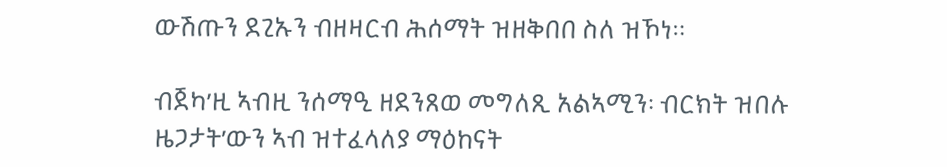ውሽጡን ደጊኡን ብዘዛርብ ሕሰማት ዝዘቅበበ ስለ ዝኾነ።

ብጀካ’ዚ ኣብዚ ንሰማዒ ዘደንጸወ መግለጺ አልኣሚን፡ ብርክት ዝበሉ ዜጋታት’ውን ኣብ ዝተፈላለያ ማዕከናት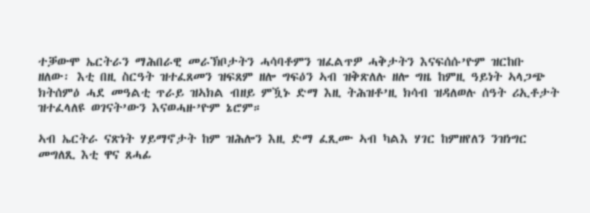ተቓውሞ ኤርትራን ማሕበራዊ መራኽቦታትን ሓሳባቶምን ዝፈልጥዎ ሓቅታትን እናፍሰሱ’ዮም ዝርከቡ ዘለው፡ እቲ በዚ ስርዓት ዝተፈጸመን ዝፍጸም ዘሎ ግፍዕን ኣብ ዝቅጽለሉ ዘሎ ግዜ ከምዚ ዓይነት ኣላጋጭ ክትሰምዕ ሓደ መዓልቲ ጥራይ ዝኣክል ብዘይ ምዃኑ ድማ እዚ ትሕዝቶ’ዚ ክሳብ ዝዳለወሉ ሰዓት ሪኢቶታት ዝተፈላለዩ ወገናት’ውን እናወሓዙ’ዮም ኔሮም።

ኣብ ኤርትራ ናጽነት ሃይማኖታት ከም ዝሕሎን እዚ ድማ ፈጺሙ ኣብ ካልእ ሃገር ከምዘየለን ንዝነግር መግለጺ እቲ ዋና ጸሓፊ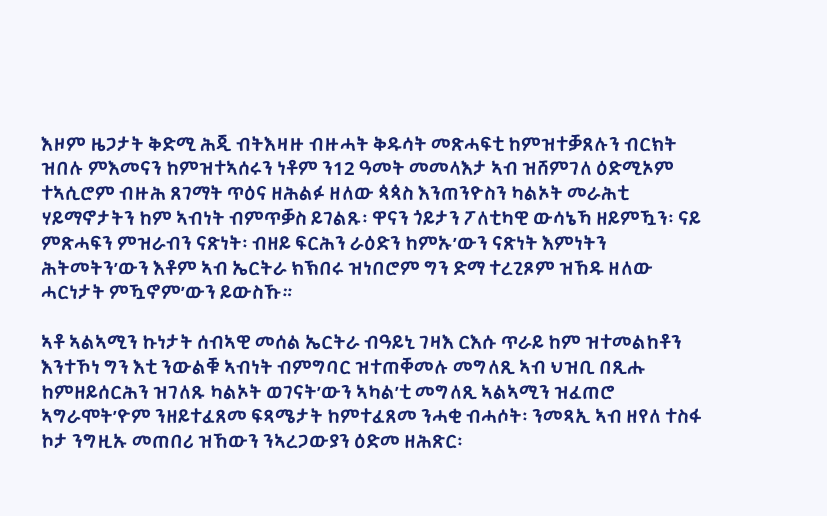እዞም ዜጋታት ቅድሚ ሕጂ ብትእዛዙ ብዙሓት ቅዱሳት መጽሓፍቲ ከምዝተቓጸሉን ብርክት ዝበሉ ምእመናን ከምዝተኣሰሩን ነቶም ን12 ዓመት መመላእታ ኣብ ዝሸምገለ ዕድሚኦም ተኣሲሮም ብዙሕ ጸገማት ጥዕና ዘሕልፉ ዘለው ጳጳስ እንጠንዮስን ካልኦት መራሕቲ ሃይማኖታትን ከም ኣብነት ብምጥቓስ ይገልጹ፡ ዋናን ጎይታን ፖለቲካዊ ውሳኔኻ ዘይምዃን፡ ናይ ምጽሓፍን ምዝራብን ናጽነት፡ ብዘይ ፍርሕን ራዕድን ከምኡ’ውን ናጽነት እምነትን ሕትመትን’ውን እቶም ኣብ ኤርትራ ክኽበሩ ዝነበሮም ግን ድማ ተረጊጾም ዝኸዱ ዘለው ሓርነታት ምዃኖም’ውን ይውስኹ።

ኣቶ ኣልኣሚን ኩነታት ሰብኣዊ መሰል ኤርትራ ብዓይኒ ገዛእ ርእሱ ጥራይ ከም ዝተመልከቶን እንተኾነ ግን እቲ ንውልቑ ኣብነት ብምግባር ዝተጠቐመሉ መግለጺ ኣብ ህዝቢ በጺሑ ከምዘይሰርሕን ዝገለጹ ካልኦት ወገናት’ውን ኣካል’ቲ መግለጺ ኣልኣሚን ዝፈጠሮ ኣግራሞት’ዮም ንዘይተፈጸመ ፍጻሜታት ከምተፈጸመ ንሓቂ ብሓሶት፡ ንመጻኢ ኣብ ዘየለ ተስፋ ኮታ ንግዚኡ መጠበሪ ዝኸውን ንኣረጋውያን ዕድመ ዘሕጽር፡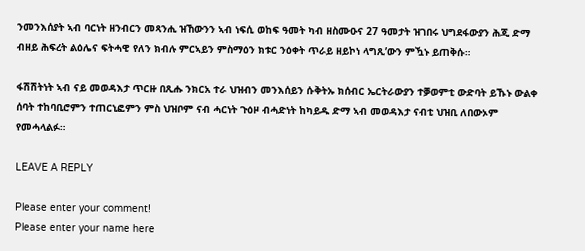ንመንእሰያት ኣብ ባርነት ዘንብርን መጻንሒ ዝኸውንን ኣብ ነፍሲ ወከፍ ዓመት ካብ ዘስሙዑና 27 ዓመታት ዝገበሩ ህግደፋውያን ሕጂ ድማ ብዘይ ሕፍረት ልዕሌና ፍትሓዊ የለን ክብሉ ምርኣይን ምስማዕን ክቱር ንዕቀት ጥራይ ዘይኮነ ላግጺ’ውን ምዃኑ ይጠቅሱ።

ፋሽሽትነት ኣብ ናይ መወዳእታ ጥርዙ በጺሑ ንክርአ ተራ ህዝብን መንእሰይን ሱቅትኡ ክሰብር ኤርትራውያን ተቓወምቲ ውድባት ይኹኑ ውልቀ ሰባት ተከባቢሮምን ተጠርኒፎምን ምስ ህዝቦም ናብ ሓርነት ጉዕዞ ብሓድነት ከካይዱ ድማ ኣብ መወዳእታ ናብቲ ህዝቢ ለበውኦም የመሓላልፉ።

LEAVE A REPLY

Please enter your comment!
Please enter your name here